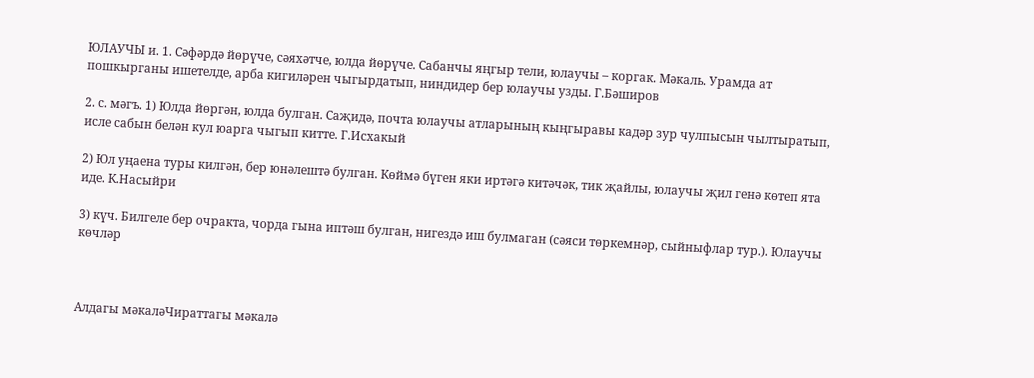ЮЛАУЧЫ и. 1. Сәфәрдә йөрүче, сәяхәтче, юлда йөрүче. Сабанчы яңгыр тели, юлаучы – коргак. Мәкаль. Урамда ат пошкырганы ишетелде, арба кигиләрен чыгырдатып, ниндидер бер юлаучы узды. Г.Бәширов

2. с. мәгъ. 1) Юлда йөргән, юлда булган. Саҗидә, почта юлаучы атларының кыңгыравы кадәр зур чулпысын чылтыратып, исле сабын белән кул юарга чыгып китте. Г.Исхакый

2) Юл уңаена туры килгән, бер юнәлештә булган. Көймә бүген яки иртәгә китәчәк, тик җайлы, юлаучы җил генә көтеп ята иде. К.Насыйри

3) күч. Билгеле бер очракта, чорда гына иптәш булган, нигездә иш булмаган (сәяси төркемнәр, сыйныфлар тур.). Юлаучы көчләр



Алдагы мәкаләЧираттагы мәкалә